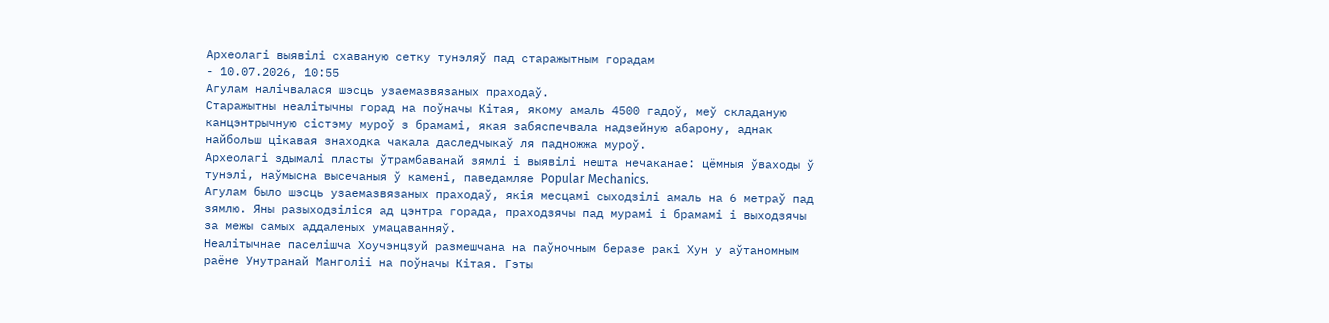Археолагі выявілі схаваную сетку тунэляў пад старажытным горадам
- 10.07.2026, 10:55
Агулам налічвалася шэсць узаемазвязаных праходаў.
Старажытны неалітычны горад на поўначы Кітая, якому амаль 4500 гадоў, меў складаную канцэнтрычную сістэму муроў з брамамі, якая забяспечвала надзейную абарону, аднак найбольш цікавая знаходка чакала даследчыкаў ля падножжа муроў.
Археолагі здымалі пласты ўтрамбаванай зямлі і выявілі нешта нечаканае: цёмныя ўваходы ў тунэлі, наўмысна высечаныя ў камені, паведамляе Popular Mechanics.
Агулам было шэсць узаемазвязаных праходаў, якія месцамі сыходзілі амаль на 6 метраў пад зямлю. Яны разыходзіліся ад цэнтра горада, праходзячы пад мурамі і брамамі і выходзячы за межы самых аддаленых умацаванняў.
Неалітычнае паселішча Хоучэнцзуй размешчана на паўночным беразе ракі Хун у аўтаномным раёне Унутранай Манголіі на поўначы Кітая. Гэты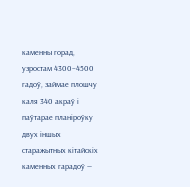каменны горад, узростам 4300–4500 гадоў, займае плошчу каля 340 акраў і паўтарае планіроўку двух іншых старажытных кітайскіх каменных гарадоў —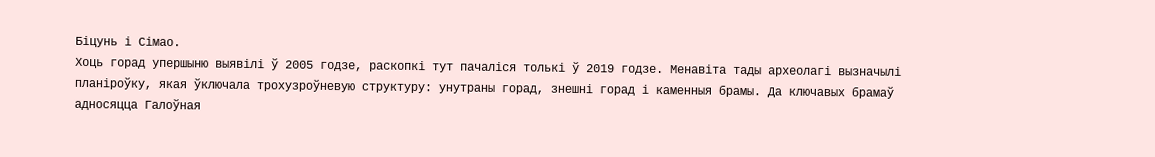Біцунь і Сімао.
Хоць горад упершыню выявілі ў 2005 годзе, раскопкі тут пачаліся толькі ў 2019 годзе. Менавіта тады археолагі вызначылі планіроўку, якая ўключала трохузроўневую структуру: унутраны горад, знешні горад і каменныя брамы. Да ключавых брамаў адносяцца Галоўная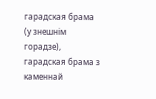гарадская брама (у знешнім горадзе), гарадская брама з каменнай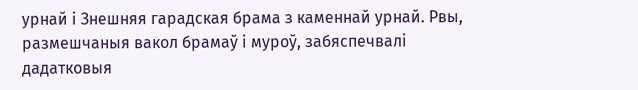урнай і Знешняя гарадская брама з каменнай урнай. Рвы, размешчаныя вакол брамаў і муроў, забяспечвалі дадатковыя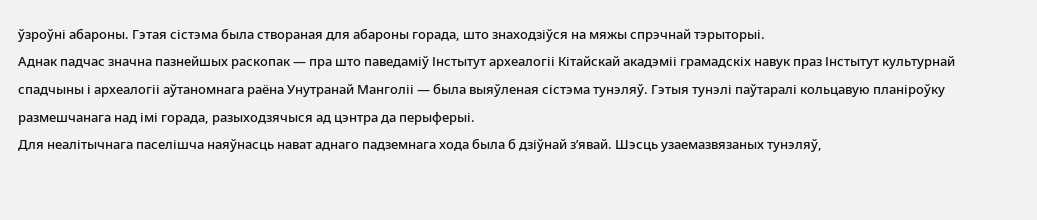ўзроўні абароны. Гэтая сістэма была створаная для абароны горада, што знаходзіўся на мяжы спрэчнай тэрыторыі.
Аднак падчас значна пазнейшых раскопак — пра што паведаміў Інстытут археалогіі Кітайскай акадэміі грамадскіх навук праз Інстытут культурнай спадчыны і археалогіі аўтаномнага раёна Унутранай Манголіі — была выяўленая сістэма тунэляў. Гэтыя тунэлі паўтаралі кольцавую планіроўку размешчанага над імі горада, разыходзячыся ад цэнтра да перыферыі.
Для неалітычнага паселішча наяўнасць нават аднаго падземнага хода была б дзіўнай з’явай. Шэсць узаемазвязаных тунэляў,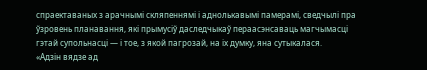спраектаваных з арачнымі скляпеннямі і аднолькавымі памерамі, сведчылі пра ўзровень планавання, які прымусіў даследчыкаў пераасэнсаваць магчымасці гэтай супольнасці — і тое, з якой пагрозай, на іх думку, яна сутыкалася.
«Адзін вядзе ад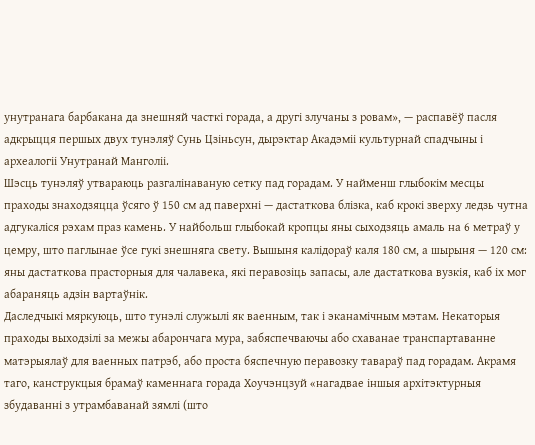унутранага барбакана да знешняй часткі горада, а другі злучаны з ровам», — распавёў пасля адкрыцця першых двух тунэляў Сунь Цзіньсун, дырэктар Акадэміі культурнай спадчыны і археалогіі Унутранай Манголіі.
Шэсць тунэляў утвараюць разгалінаваную сетку пад горадам. У найменш глыбокім месцы праходы знаходзяцца ўсяго ў 150 см ад паверхні — дастаткова блізка, каб крокі зверху ледзь чутна адгукаліся рэхам праз камень. У найбольш глыбокай кропцы яны сыходзяць амаль на 6 метраў у цемру, што паглынае ўсе гукі знешняга свету. Вышыня калідораў каля 180 см, а шырыня — 120 см: яны дастаткова прасторныя для чалавека, які перавозіць запасы, але дастаткова вузкія, каб іх мог абараняць адзін вартаўнік.
Даследчыкі мяркуюць, што тунэлі служылі як ваенным, так і эканамічным мэтам. Некаторыя праходы выходзілі за межы абарончага мура, забяспечваючы або схаванае транспартаванне матэрыялаў для ваенных патрэб, або проста бяспечную перавозку тавараў пад горадам. Акрамя таго, канструкцыя брамаў каменнага горада Хоучэнцзуй «нагадвае іншыя архітэктурныя збудаванні з утрамбаванай зямлі (што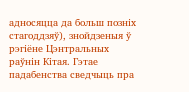адносяцца да больш позніх стагоддзяў), знойдзеныя ў рэгіёне Цэнтральных раўнін Кітая. Гэтае падабенства сведчыць пра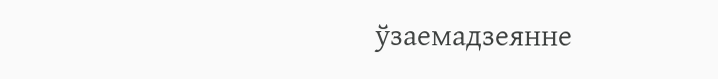ўзаемадзеянне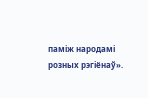паміж народамі розных рэгіёнаў».